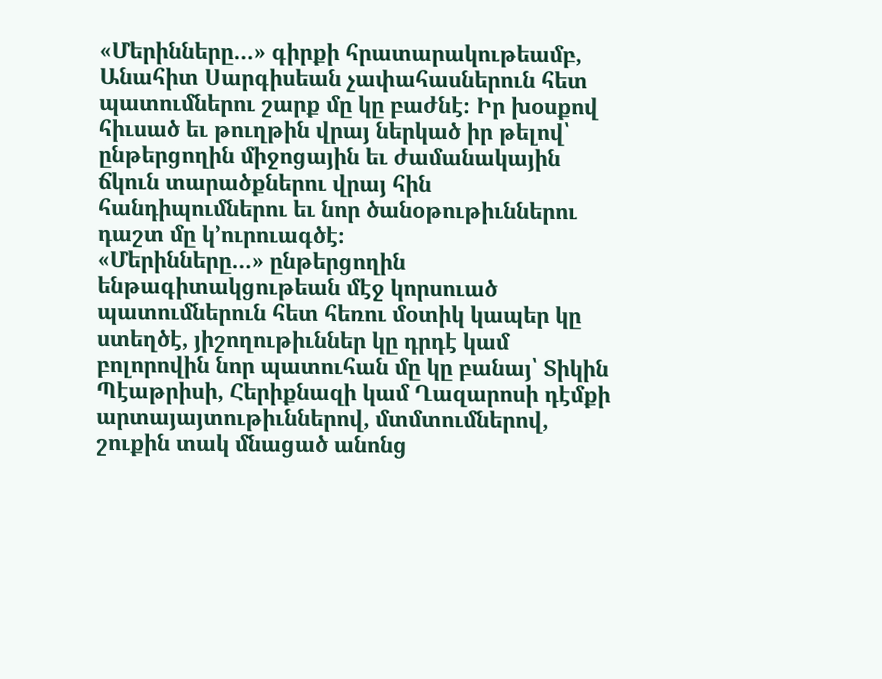«Մերինները…» գիրքի հրատարակութեամբ, Անահիտ Սարգիսեան չափահասներուն հետ պատումներու շարք մը կը բաժնէ։ Իր խօսքով հիւսած եւ թուղթին վրայ ներկած իր թելով՝ ընթերցողին միջոցային եւ ժամանակային ճկուն տարածքներու վրայ հին հանդիպումներու եւ նոր ծանօթութիւններու դաշտ մը կ՚ուրուագծէ։
«Մերինները…» ընթերցողին ենթագիտակցութեան մէջ կորսուած պատումներուն հետ հեռու մօտիկ կապեր կը ստեղծէ, յիշողութիւններ կը դրդէ կամ բոլորովին նոր պատուհան մը կը բանայ՝ Տիկին Պէաթրիսի, Հերիքնազի կամ Ղազարոսի դէմքի արտայայտութիւններով, մտմտումներով, շուքին տակ մնացած անոնց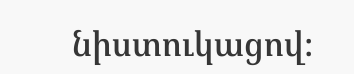նիստուկացով։